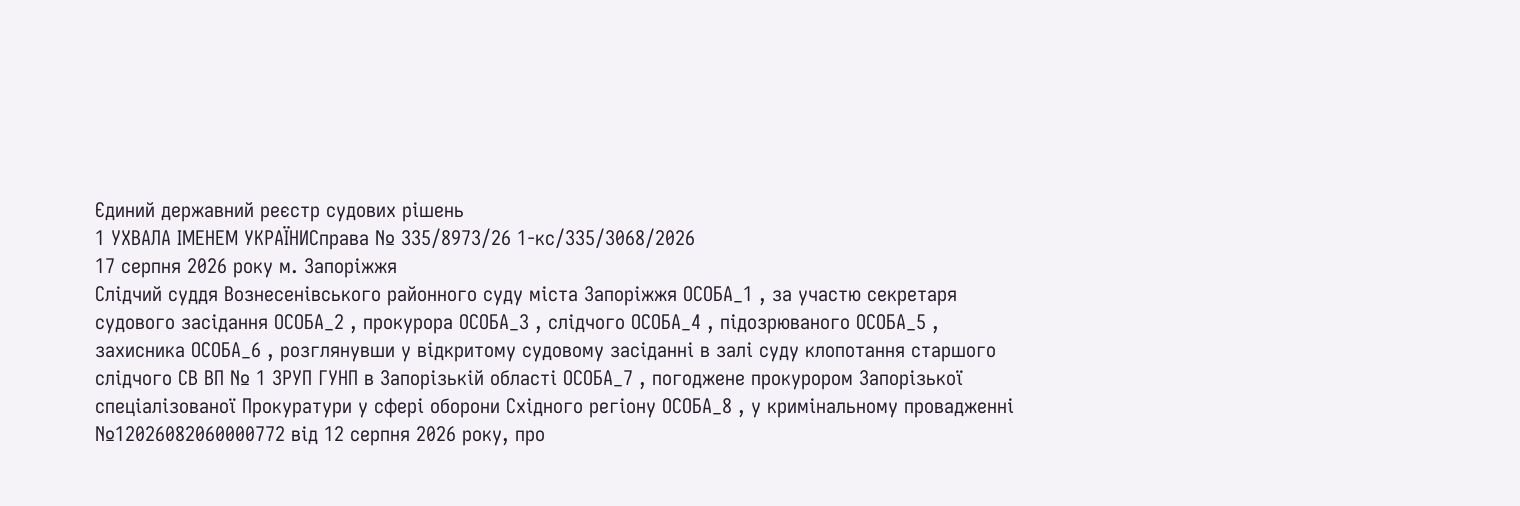Єдиний державний реєстр судових рішень
1 УХВАЛА ІМЕНЕМ УКРАЇНИСправа № 335/8973/26 1-кс/335/3068/2026
17 серпня 2026 року м. Запоріжжя
Слідчий суддя Вознесенівського районного суду міста Запоріжжя ОСОБА_1 , за участю секретаря судового засідання ОСОБА_2 , прокурора ОСОБА_3 , слідчого ОСОБА_4 , підозрюваного ОСОБА_5 , захисника ОСОБА_6 , розглянувши у відкритому судовому засіданні в залі суду клопотання старшого слідчого СВ ВП № 1 ЗРУП ГУНП в Запорізькій області ОСОБА_7 , погоджене прокурором Запорізької спеціалізованої Прокуратури у сфері оборони Східного регіону ОСОБА_8 , у кримінальному провадженні №12026082060000772 від 12 серпня 2026 року, про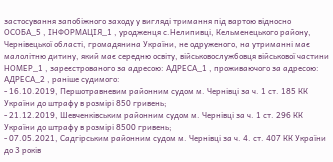застосування запобіжного заходу у вигляді тримання під вартою відносно
ОСОБА_5 , ІНФОРМАЦІЯ_1 , уродженця с.Нелипивці, Кельменецького району, Чернівецької області, громадянина України, не одруженого, на утриманні має малолітню дитину, який має середню освіту, військовослужбовця військової частини НОМЕР_1 , зареєстрованого за адресою: АДРЕСА_1 , проживаючого за адресою: АДРЕСА_2 , раніше судимого:
- 16.10.2019, Першотравневим районним судом м. Чернівці за ч. 1 ст. 185 КК України до штрафу в розмірі 850 гривень;
- 21.12.2019, Шевченківським районним судом м. Чернівці за ч. 1 ст. 296 КК України до штрафу в розмірі 8500 гривень;
- 07.05.2021, Садгірським районним судом м. Чернівці за ч. 4. ст. 407 КК України до 3 років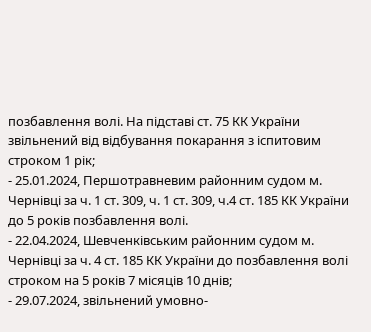позбавлення волі. На підставі ст. 75 КК України звільнений від відбування покарання з іспитовим строком 1 рік;
- 25.01.2024, Першотравневим районним судом м. Чернівці за ч. 1 ст. 309, ч. 1 ст. 309, ч.4 ст. 185 КК України до 5 років позбавлення волі.
- 22.04.2024, Шевченківським районним судом м. Чернівці за ч. 4 ст. 185 КК України до позбавлення волі строком на 5 років 7 місяців 10 днів;
- 29.07.2024, звільнений умовно-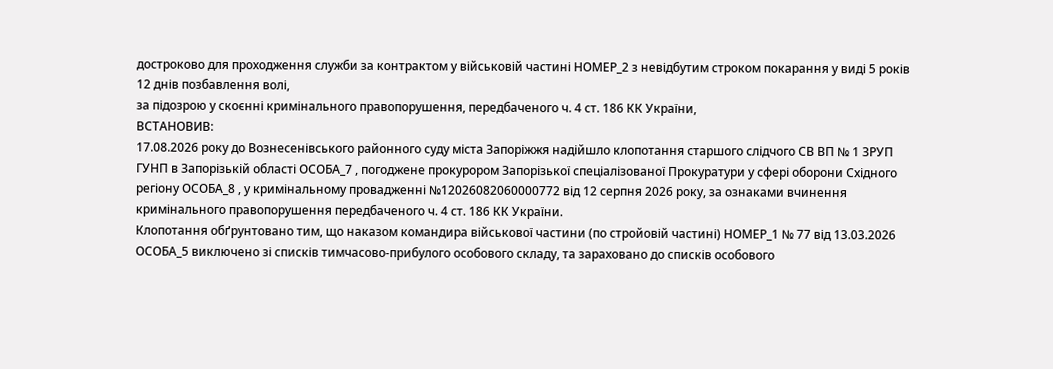достроково для проходження служби за контрактом у військовій частині НОМЕР_2 з невідбутим строком покарання у виді 5 років 12 днів позбавлення волі,
за підозрою у скоєнні кримінального правопорушення, передбаченого ч. 4 ст. 186 КК України,
ВСТАНОВИВ:
17.08.2026 року до Вознесенівського районного суду міста Запоріжжя надійшло клопотання старшого слідчого СВ ВП № 1 ЗРУП ГУНП в Запорізькій області ОСОБА_7 , погоджене прокурором Запорізької спеціалізованої Прокуратури у сфері оборони Східного регіону ОСОБА_8 , у кримінальному провадженні №12026082060000772 від 12 серпня 2026 року, за ознаками вчинення кримінального правопорушення передбаченого ч. 4 ст. 186 КК України.
Клопотання обґрунтовано тим, що наказом командира військової частини (по стройовій частині) НОМЕР_1 № 77 від 13.03.2026 ОСОБА_5 виключено зі списків тимчасово-прибулого особового складу, та зараховано до списків особового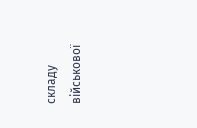складу військової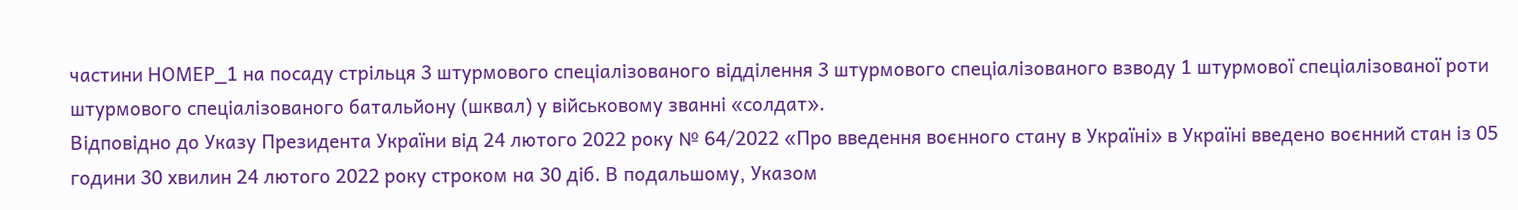частини НОМЕР_1 на посаду стрільця 3 штурмового спеціалізованого відділення 3 штурмового спеціалізованого взводу 1 штурмової спеціалізованої роти штурмового спеціалізованого батальйону (шквал) у військовому званні «солдат».
Відповідно до Указу Президента України від 24 лютого 2022 року № 64/2022 «Про введення воєнного стану в Україні» в Україні введено воєнний стан із 05 години 30 хвилин 24 лютого 2022 року строком на 30 діб. В подальшому, Указом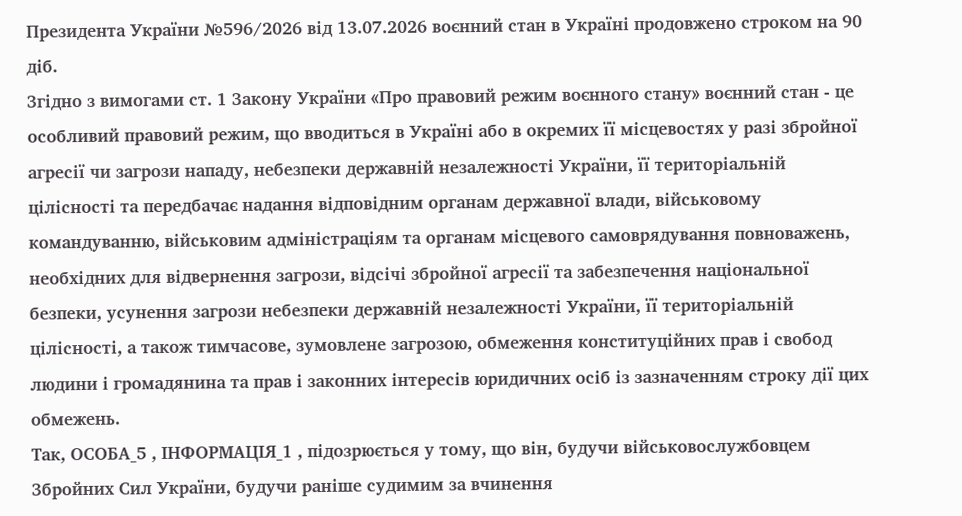Президента України №596/2026 від 13.07.2026 воєнний стан в Україні продовжено строком на 90 діб.
Згідно з вимогами ст. 1 Закону України «Про правовий режим воєнного стану» воєнний стан - це особливий правовий режим, що вводиться в Україні або в окремих її місцевостях у разі збройної агресії чи загрози нападу, небезпеки державній незалежності України, її територіальній цілісності та передбачає надання відповідним органам державної влади, військовому командуванню, військовим адміністраціям та органам місцевого самоврядування повноважень, необхідних для відвернення загрози, відсічі збройної агресії та забезпечення національної безпеки, усунення загрози небезпеки державній незалежності України, її територіальній цілісності, а також тимчасове, зумовлене загрозою, обмеження конституційних прав і свобод людини і громадянина та прав і законних інтересів юридичних осіб із зазначенням строку дії цих обмежень.
Так, ОСОБА_5 , ІНФОРМАЦІЯ_1 , підозрюється у тому, що він, будучи військовослужбовцем Збройних Сил України, будучи раніше судимим за вчинення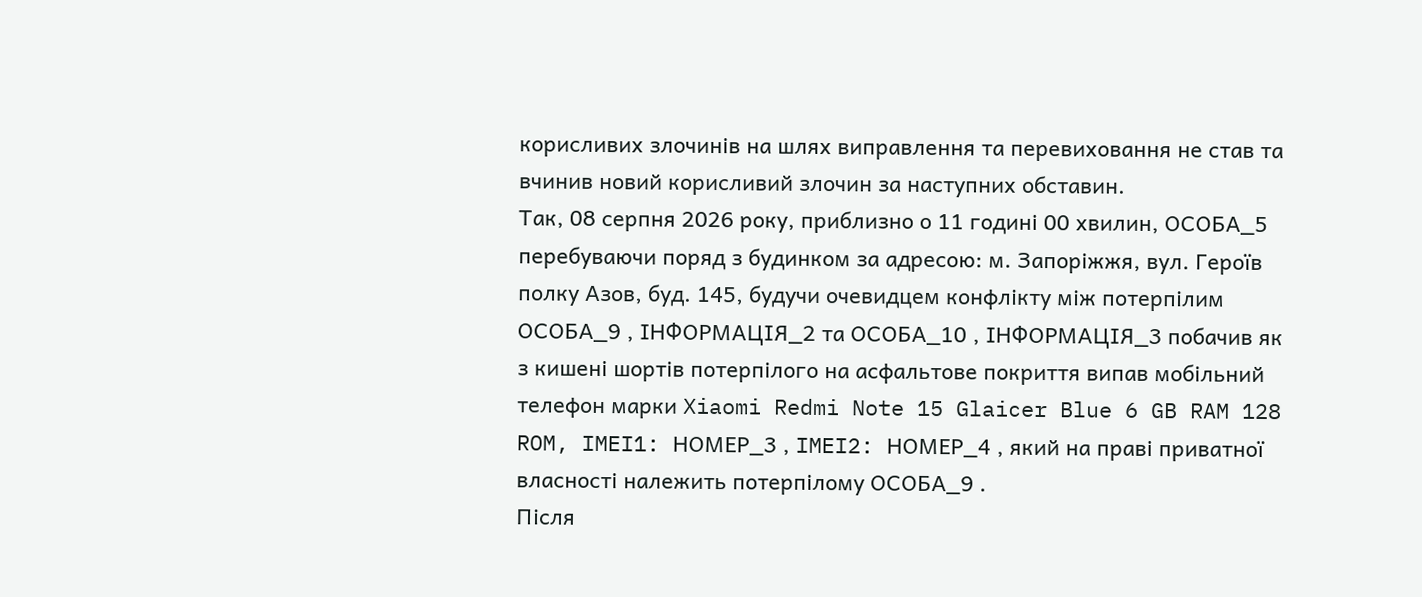корисливих злочинів на шлях виправлення та перевиховання не став та вчинив новий корисливий злочин за наступних обставин.
Так, 08 серпня 2026 року, приблизно о 11 годині 00 хвилин, ОСОБА_5 перебуваючи поряд з будинком за адресою: м. Запоріжжя, вул. Героїв полку Азов, буд. 145, будучи очевидцем конфлікту між потерпілим ОСОБА_9 , ІНФОРМАЦІЯ_2 та ОСОБА_10 , ІНФОРМАЦІЯ_3 побачив як з кишені шортів потерпілого на асфальтове покриття випав мобільний телефон марки Xiaomi Redmi Note 15 Glaicer Blue 6 GB RAM 128 ROM, IMEI1: НОМЕР_3 , IMEI2: НОМЕР_4 , який на праві приватної власності належить потерпілому ОСОБА_9 .
Після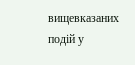вищевказаних подій у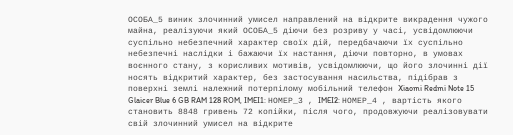ОСОБА_5 виник злочинний умисел направлений на відкрите викрадення чужого майна, реалізуючи який ОСОБА_5 діючи без розриву у часі, усвідомлюючи суспільно небезпечний характер своїх дій, передбачаючи їх суспільно небезпечні наслідки і бажаючи їх настання, діючи повторно, в умовах воєнного стану, з корисливих мотивів, усвідомлюючи, що його злочинні дії носять відкритий характер, без застосування насильства, підібрав з поверхні землі належний потерпілому мобільний телефон Xiaomi Redmi Note 15 Glaicer Blue 6 GB RAM 128 ROM, IMEI1: НОМЕР_3 , IMEI2: НОМЕР_4 , вартість якого становить 8848 гривень 72 копійки, після чого, продовжуючи реалізовувати свій злочинний умисел на відкрите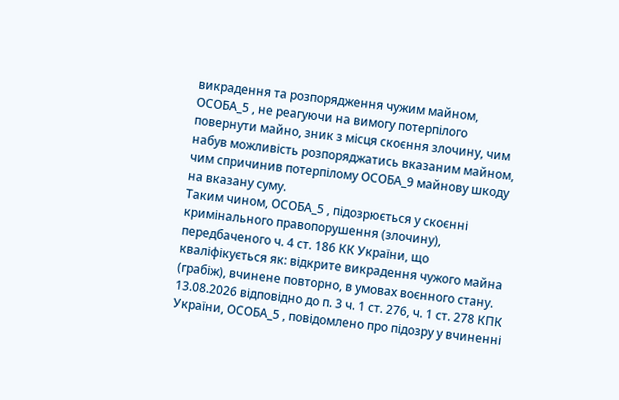викрадення та розпорядження чужим майном, ОСОБА_5 , не реагуючи на вимогу потерпілого повернути майно, зник з місця скоєння злочину, чим набув можливість розпоряджатись вказаним майном, чим спричинив потерпілому ОСОБА_9 майнову шкоду на вказану суму.
Таким чином, ОСОБА_5 , підозрюється у скоєнні кримінального правопорушення (злочину), передбаченого ч. 4 ст. 186 КК України, що кваліфікується як: відкрите викрадення чужого майна (грабіж), вчинене повторно, в умовах воєнного стану.
13.08.2026 відповідно до п. 3 ч. 1 ст. 276, ч. 1 ст. 278 КПК України, ОСОБА_5 , повідомлено про підозру у вчиненні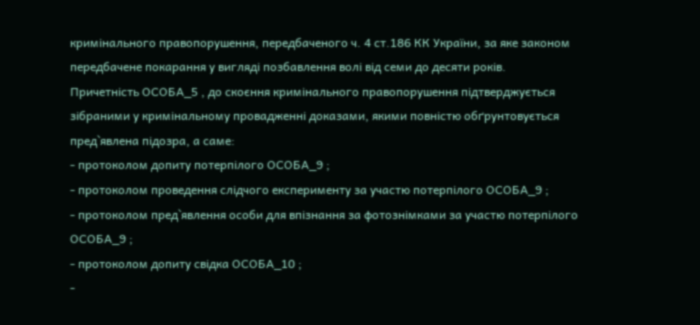кримінального правопорушення, передбаченого ч. 4 ст.186 КК України, за яке законом передбачене покарання у вигляді позбавлення волі від семи до десяти років.
Причетність ОСОБА_5 , до скоєння кримінального правопорушення підтверджується зібраними у кримінальному провадженні доказами, якими повністю обґрунтовується пред`явлена підозра, а саме:
- протоколом допиту потерпілого ОСОБА_9 ;
- протоколом проведення слідчого експерименту за участю потерпілого ОСОБА_9 ;
- протоколом пред`явлення особи для впізнання за фотознімками за участю потерпілого ОСОБА_9 ;
- протоколом допиту свідка ОСОБА_10 ;
-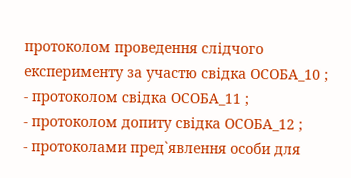протоколом проведення слідчого експерименту за участю свідка ОСОБА_10 ;
- протоколом свідка ОСОБА_11 ;
- протоколом допиту свідка ОСОБА_12 ;
- протоколами пред`явлення особи для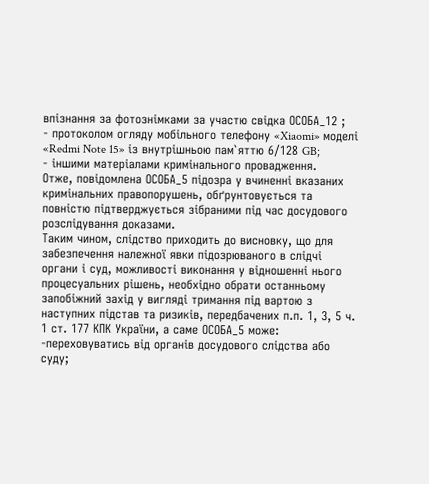впізнання за фотознімками за участю свідка ОСОБА_12 ;
- протоколом огляду мобільного телефону «Xiaomi» моделі «Redmi Note 15» із внутрішньою пам`яттю 6/128 GB;
- іншими матеріалами кримінального провадження.
Отже, повідомлена ОСОБА_5 підозра у вчиненні вказаних кримінальних правопорушень, обґрунтовується та повністю підтверджується зібраними під час досудового розслідування доказами.
Таким чином, слідство приходить до висновку, що для забезпечення належної явки підозрюваного в слідчі органи і суд, можливості виконання у відношенні нього процесуальних рішень, необхідно обрати останньому запобіжний захід у вигляді тримання під вартою з наступних підстав та ризиків, передбачених п.п. 1, 3, 5 ч. 1 ст. 177 КПК України, а саме ОСОБА_5 може:
-переховуватись від органів досудового слідства або суду;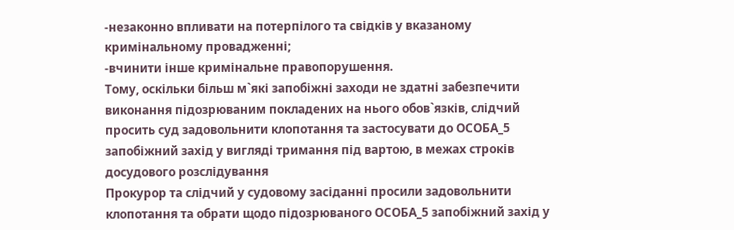-незаконно впливати на потерпілого та свідків у вказаному кримінальному провадженні;
-вчинити інше кримінальне правопорушення.
Тому, оскільки більш м`які запобіжні заходи не здатні забезпечити виконання підозрюваним покладених на нього обов`язків, слідчий просить суд задовольнити клопотання та застосувати до ОСОБА_5 запобіжний захід у вигляді тримання під вартою, в межах строків досудового розслідування
Прокурор та слідчий у судовому засіданні просили задовольнити клопотання та обрати щодо підозрюваного ОСОБА_5 запобіжний захід у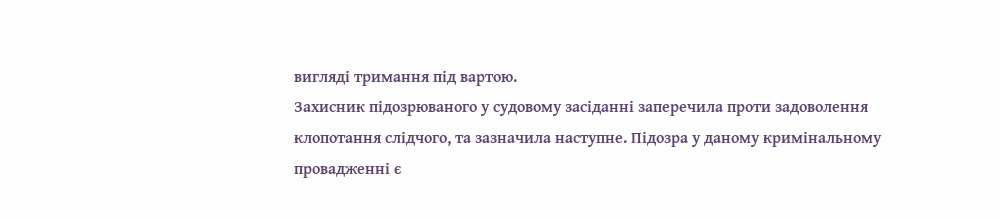вигляді тримання під вартою.
Захисник підозрюваного у судовому засіданні заперечила проти задоволення клопотання слідчого, та зазначила наступне. Підозра у даному кримінальному провадженні є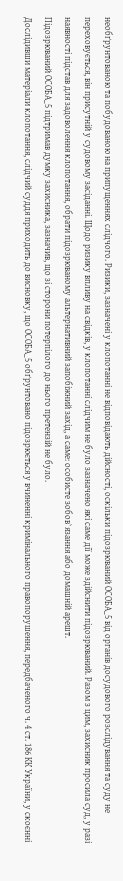необґрунтованою та побудованою на припущеннях слідчого. Ризики, зазначені у клопотанні не відповідають дійсності, оскільки підозрюваний ОСОБА_5 від органів досудового розслідування та суду не переховується, він присутній у судовому засіданні. Щодо ризику впливу на свідків, у клопотанні слідчим не було зазначено які саме дії може здійснити підозрюваний. Разом з цим, захисник просила суд, у разі наявності підстав для задоволення клопотання, обрати підозрюваному альтернативний запобіжний захід, а саме: особисте зобов`язання або домашній арешт.
Підозрюваний ОСОБА_5 підтримав думку захисника, зазначив, що зі сторони потерпілого до нього претензій не було.
Дослідивши матеріали клопотання, слідчий суддя приходить до висновку, що ОСОБА_5 обґрунтовано підозрюється у вчиненні кримінального правопорушення, передбаченого ч. 4 ст. 186 КК України, у скоєнні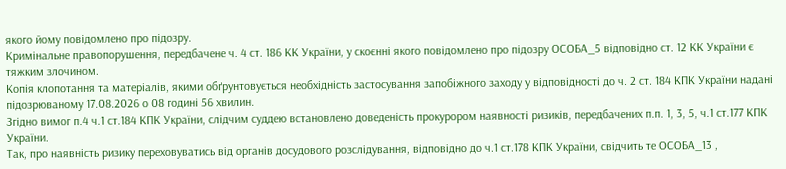якого йому повідомлено про підозру.
Кримінальне правопорушення, передбачене ч. 4 ст. 186 КК України, у скоєнні якого повідомлено про підозру ОСОБА_5 відповідно ст. 12 КК України є тяжким злочином.
Копія клопотання та матеріалів, якими обґрунтовується необхідність застосування запобіжного заходу у відповідності до ч. 2 ст. 184 КПК України надані підозрюваному 17.08.2026 о 08 годині 56 хвилин.
Згідно вимог п.4 ч.1 ст.184 КПК України, слідчим суддею встановлено доведеність прокурором наявності ризиків, передбачених п.п. 1, 3, 5, ч.1 ст.177 КПК України.
Так, про наявність ризику переховуватись від органів досудового розслідування, відповідно до ч.1 ст.178 КПК України, свідчить те ОСОБА_13 ,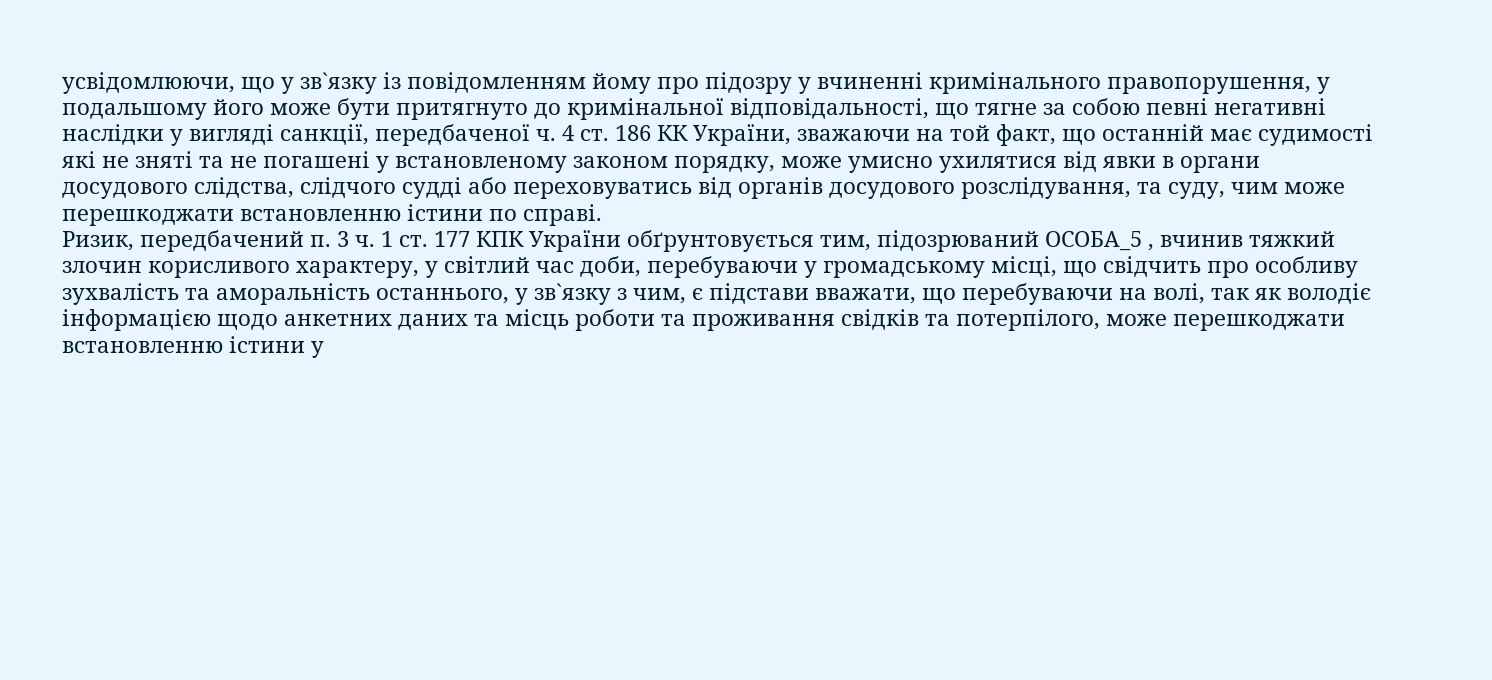усвідомлюючи, що у зв`язку із повідомленням йому про підозру у вчиненні кримінального правопорушення, у подальшому його може бути притягнуто до кримінальної відповідальності, що тягне за собою певні негативні наслідки у вигляді санкції, передбаченої ч. 4 ст. 186 КК України, зважаючи на той факт, що останній має судимості які не зняті та не погашені у встановленому законом порядку, може умисно ухилятися від явки в органи досудового слідства, слідчого судді або переховуватись від органів досудового розслідування, та суду, чим може перешкоджати встановленню істини по справі.
Ризик, передбачений п. 3 ч. 1 ст. 177 КПК України обґрунтовується тим, підозрюваний ОСОБА_5 , вчинив тяжкий злочин корисливого характеру, у світлий час доби, перебуваючи у громадському місці, що свідчить про особливу зухвалість та аморальність останнього, у зв`язку з чим, є підстави вважати, що перебуваючи на волі, так як володіє інформацією щодо анкетних даних та місць роботи та проживання свідків та потерпілого, може перешкоджати встановленню істини у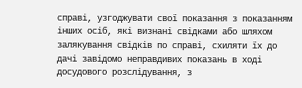справі, узгоджувати свої показання з показанням інших осіб, які визнані свідками або шляхом залякування свідків по справі, схиляти їх до дачі завідомо неправдивих показань в ході досудового розслідування, з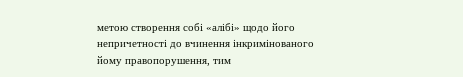метою створення собі «алібі» щодо його непричетності до вчинення інкримінованого йому правопорушення, тим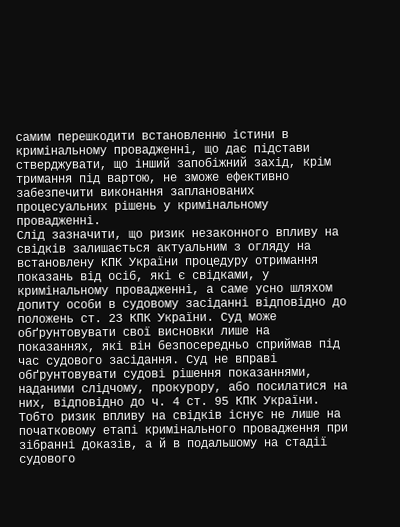самим перешкодити встановленню істини в кримінальному провадженні, що дає підстави стверджувати, що інший запобіжний захід, крім тримання під вартою, не зможе ефективно забезпечити виконання запланованих процесуальних рішень у кримінальному провадженні.
Слід зазначити, що ризик незаконного впливу на свідків залишається актуальним з огляду на встановлену КПК України процедуру отримання показань від осіб, які є свідками, у кримінальному провадженні, а саме усно шляхом допиту особи в судовому засіданні відповідно до положень ст. 23 КПК України. Суд може обґрунтовувати свої висновки лише на показаннях, які він безпосередньо сприймав під час судового засідання. Суд не вправі обґрунтовувати судові рішення показаннями, наданими слідчому, прокурору, або посилатися на них, відповідно до ч. 4 ст. 95 КПК України.
Тобто ризик впливу на свідків існує не лише на початковому етапі кримінального провадження при зібранні доказів, а й в подальшому на стадії судового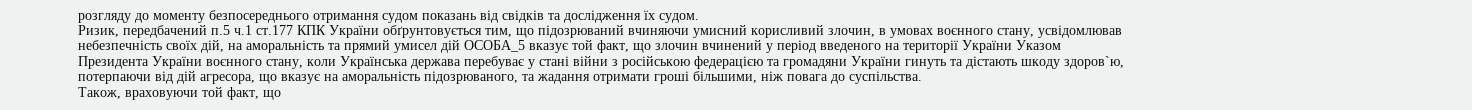розгляду до моменту безпосереднього отримання судом показань від свідків та дослідження їх судом.
Ризик, передбачений п.5 ч.1 ст.177 КПК України обґрунтовується тим, що підозрюваний вчиняючи умисний корисливий злочин, в умовах воєнного стану, усвідомлював небезпечність своїх дій, на аморальність та прямий умисел дій ОСОБА_5 вказує той факт, що злочин вчинений у період введеного на території України Указом Президента України воєнного стану, коли Українська держава перебуває у стані війни з російською федерацією та громадяни України гинуть та дістають шкоду здоров`ю, потерпаючи від дій агресора, що вказує на аморальність підозрюваного, та жадання отримати гроші більшими, ніж повага до суспільства.
Також, враховуючи той факт, що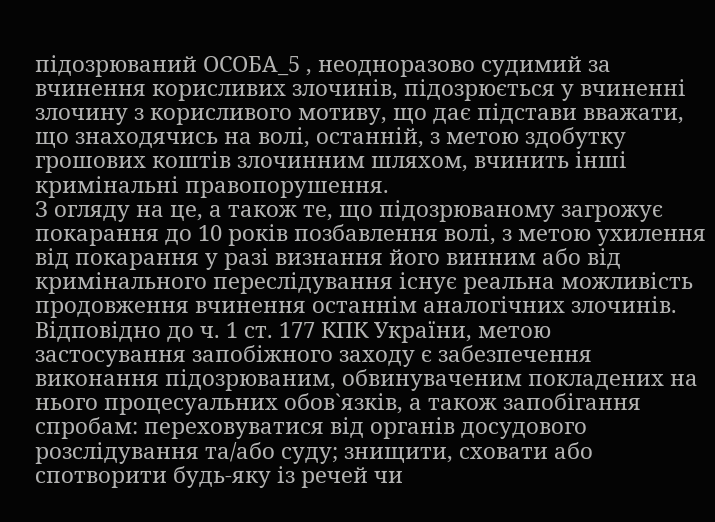підозрюваний ОСОБА_5 , неодноразово судимий за вчинення корисливих злочинів, підозрюється у вчиненні злочину з корисливого мотиву, що дає підстави вважати, що знаходячись на волі, останній, з метою здобутку грошових коштів злочинним шляхом, вчинить інші кримінальні правопорушення.
З огляду на це, а також те, що підозрюваному загрожує покарання до 10 років позбавлення волі, з метою ухилення від покарання у разі визнання його винним або від кримінального переслідування існує реальна можливість продовження вчинення останнім аналогічних злочинів.
Відповідно до ч. 1 ст. 177 КПК України, метою застосування запобіжного заходу є забезпечення виконання підозрюваним, обвинуваченим покладених на нього процесуальних обов`язків, а також запобігання спробам: переховуватися від органів досудового розслідування та/або суду; знищити, сховати або спотворити будь-яку із речей чи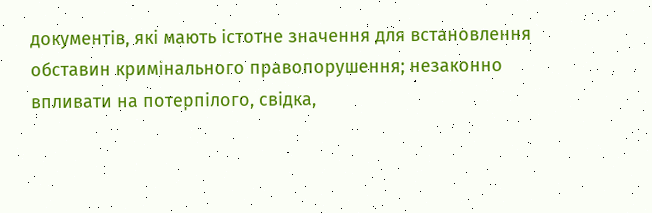документів, які мають істотне значення для встановлення обставин кримінального правопорушення; незаконно впливати на потерпілого, свідка,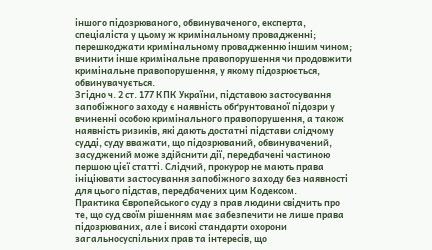іншого підозрюваного, обвинуваченого, експерта, спеціаліста у цьому ж кримінальному провадженні; перешкоджати кримінальному провадженню іншим чином; вчинити інше кримінальне правопорушення чи продовжити кримінальне правопорушення, у якому підозрюється, обвинувачується.
Згідно ч. 2 ст. 177 КПК України, підставою застосування запобіжного заходу є наявність обґрунтованої підозри у вчиненні особою кримінального правопорушення, а також наявність ризиків, які дають достатні підстави слідчому судді, суду вважати, що підозрюваний, обвинувачений, засуджений може здійснити дії, передбачені частиною першою цієї статті. Слідчий, прокурор не мають права ініціювати застосування запобіжного заходу без наявності для цього підстав, передбачених цим Кодексом.
Практика Європейського суду з прав людини свідчить про те, що суд своїм рішенням має забезпечити не лише права підозрюваних, але і високі стандарти охорони загальносуспільних прав та інтересів, що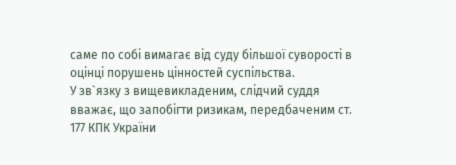саме по собі вимагає від суду більшої суворості в оцінці порушень цінностей суспільства.
У зв`язку з вищевикладеним, слідчий суддя вважає, що запобігти ризикам, передбаченим ст. 177 КПК України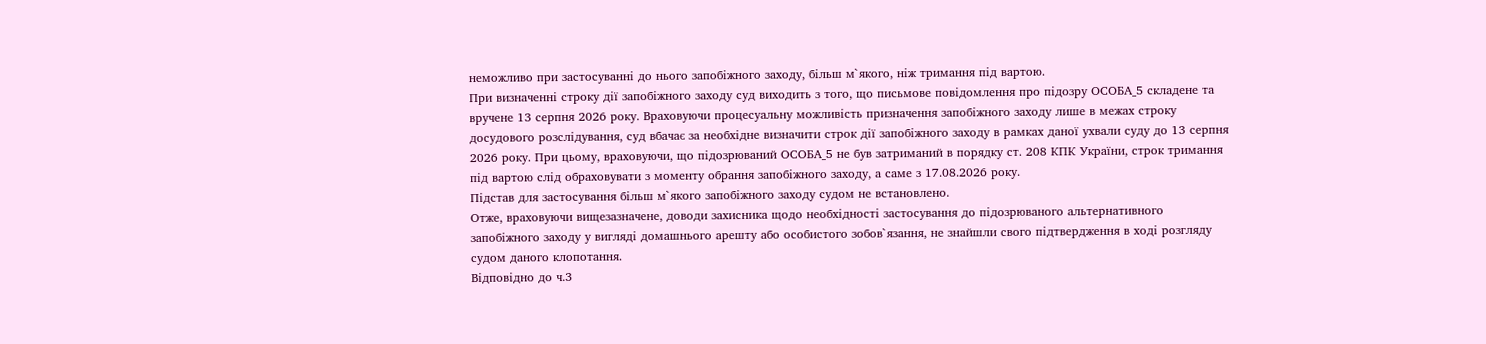неможливо при застосуванні до нього запобіжного заходу, більш м`якого, ніж тримання під вартою.
При визначенні строку дії запобіжного заходу суд виходить з того, що письмове повідомлення про підозру ОСОБА_5 складене та вручене 13 серпня 2026 року. Враховуючи процесуальну можливість призначення запобіжного заходу лише в межах строку досудового розслідування, суд вбачає за необхідне визначити строк дії запобіжного заходу в рамках даної ухвали суду до 13 серпня 2026 року. При цьому, враховуючи, що підозрюваний ОСОБА_5 не був затриманий в порядку ст. 208 КПК України, строк тримання під вартою слід обраховувати з моменту обрання запобіжного заходу, а саме з 17.08.2026 року.
Підстав для застосування більш м`якого запобіжного заходу судом не встановлено.
Отже, враховуючи вищезазначене, доводи захисника щодо необхідності застосування до підозрюваного альтернативного запобіжного заходу у вигляді домашнього арешту або особистого зобов`язання, не знайшли свого підтвердження в ході розгляду судом даного клопотання.
Відповідно до ч.3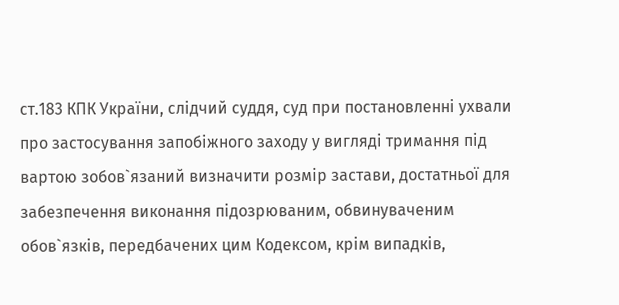ст.183 КПК України, слідчий суддя, суд при постановленні ухвали про застосування запобіжного заходу у вигляді тримання під вартою зобов`язаний визначити розмір застави, достатньої для забезпечення виконання підозрюваним, обвинуваченим обов`язків, передбачених цим Кодексом, крім випадків,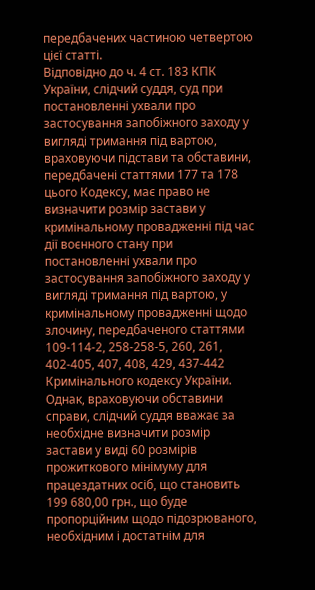передбачених частиною четвертою цієї статті.
Відповідно до ч. 4 ст. 183 КПК України, слідчий суддя, суд при постановленні ухвали про застосування запобіжного заходу у вигляді тримання під вартою, враховуючи підстави та обставини, передбачені статтями 177 та 178 цього Кодексу, має право не визначити розмір застави у кримінальному провадженні під час дії воєнного стану при постановленні ухвали про застосування запобіжного заходу у вигляді тримання під вартою, у кримінальному провадженні щодо злочину, передбаченого статтями 109-114-2, 258-258-5, 260, 261, 402-405, 407, 408, 429, 437-442 Кримінального кодексу України.
Однак, враховуючи обставини справи, слідчий суддя вважає за необхідне визначити розмір застави у виді 60 розмірів прожиткового мінімуму для працездатних осіб, що становить 199 680,00 грн., що буде пропорційним щодо підозрюваного, необхідним і достатнім для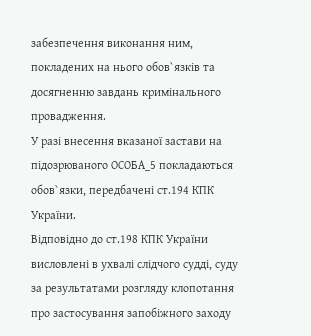забезпечення виконання ним, покладених на нього обов`язків та досягненню завдань кримінального провадження.
У разі внесення вказаної застави на підозрюваного ОСОБА_5 покладаються обов`язки, передбачені ст.194 КПК України.
Відповідно до ст.198 КПК України висловлені в ухвалі слідчого судді, суду за результатами розгляду клопотання про застосування запобіжного заходу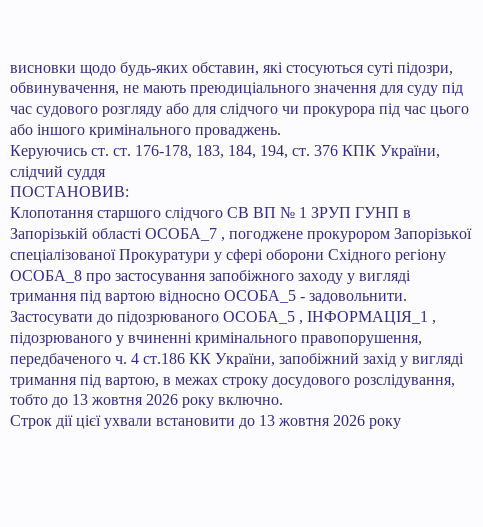висновки щодо будь-яких обставин, які стосуються суті підозри, обвинувачення, не мають преюдиціального значення для суду під час судового розгляду або для слідчого чи прокурора під час цього або іншого кримінального проваджень.
Керуючись ст. ст. 176-178, 183, 184, 194, ст. 376 КПК України, слідчий суддя
ПОСТАНОВИВ:
Клопотання старшого слідчого СВ ВП № 1 ЗРУП ГУНП в Запорізькій області ОСОБА_7 , погоджене прокурором Запорізької спеціалізованої Прокуратури у сфері оборони Східного регіону ОСОБА_8 про застосування запобіжного заходу у вигляді тримання під вартою відносно ОСОБА_5 - задовольнити.
Застосувати до підозрюваного ОСОБА_5 , ІНФОРМАЦІЯ_1 , підозрюваного у вчиненні кримінального правопорушення, передбаченого ч. 4 ст.186 КК України, запобіжний захід у вигляді тримання під вартою, в межах строку досудового розслідування, тобто до 13 жовтня 2026 року включно.
Строк дії цієї ухвали встановити до 13 жовтня 2026 року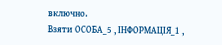включно.
Взяти ОСОБА_5 , ІНФОРМАЦІЯ_1 ,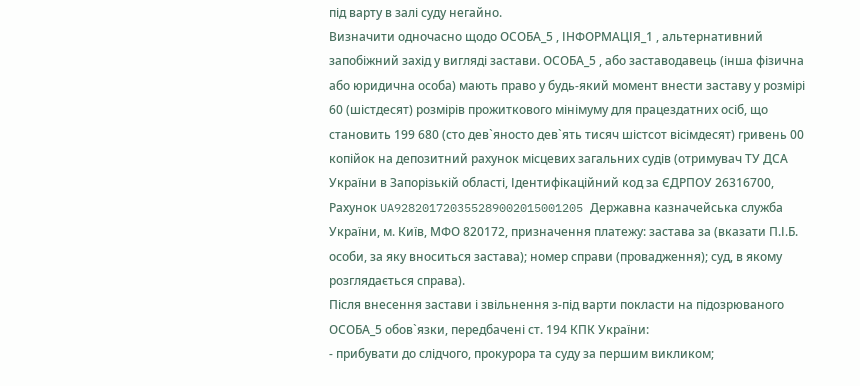під варту в залі суду негайно.
Визначити одночасно щодо ОСОБА_5 , ІНФОРМАЦІЯ_1 , альтернативний запобіжний захід у вигляді застави. ОСОБА_5 , або заставодавець (інша фізична або юридична особа) мають право у будь-який момент внести заставу у розмірі 60 (шістдесят) розмірів прожиткового мінімуму для працездатних осіб, що становить 199 680 (сто дев`яносто дев`ять тисяч шістсот вісімдесят) гривень 00 копійок на депозитний рахунок місцевих загальних судів (отримувач ТУ ДСА України в Запорізькій області, Ідентифікаційний код за ЄДРПОУ 26316700, Рахунок UA928201720355289002015001205 Державна казначейська служба України, м. Київ, МФО 820172, призначення платежу: застава за (вказати П.І.Б. особи, за яку вноситься застава); номер справи (провадження); суд, в якому розглядається справа).
Після внесення застави і звільнення з-під варти покласти на підозрюваного ОСОБА_5 обов`язки, передбачені ст. 194 КПК України:
- прибувати до слідчого, прокурора та суду за першим викликом;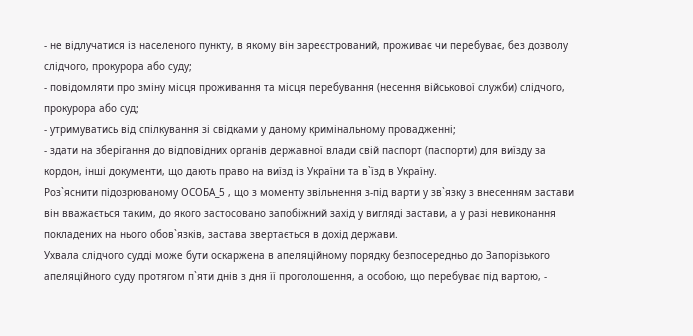- не відлучатися із населеного пункту, в якому він зареєстрований, проживає чи перебуває, без дозволу слідчого, прокурора або суду;
- повідомляти про зміну місця проживання та місця перебування (несення військової служби) слідчого, прокурора або суд;
- утримуватись від спілкування зі свідками у даному кримінальному провадженні;
- здати на зберігання до відповідних органів державної влади свій паспорт (паспорти) для виїзду за кордон, інші документи, що дають право на виїзд із України та в`їзд в Україну.
Роз`яснити підозрюваному ОСОБА_5 , що з моменту звільнення з-під варти у зв`язку з внесенням застави він вважається таким, до якого застосовано запобіжний захід у вигляді застави, а у разі невиконання покладених на нього обов`язків, застава звертається в дохід держави.
Ухвала слідчого судді може бути оскаржена в апеляційному порядку безпосередньо до Запорізького апеляційного суду протягом п`яти днів з дня її проголошення, а особою, що перебуває під вартою, -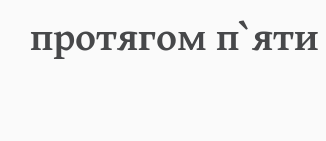протягом п`яти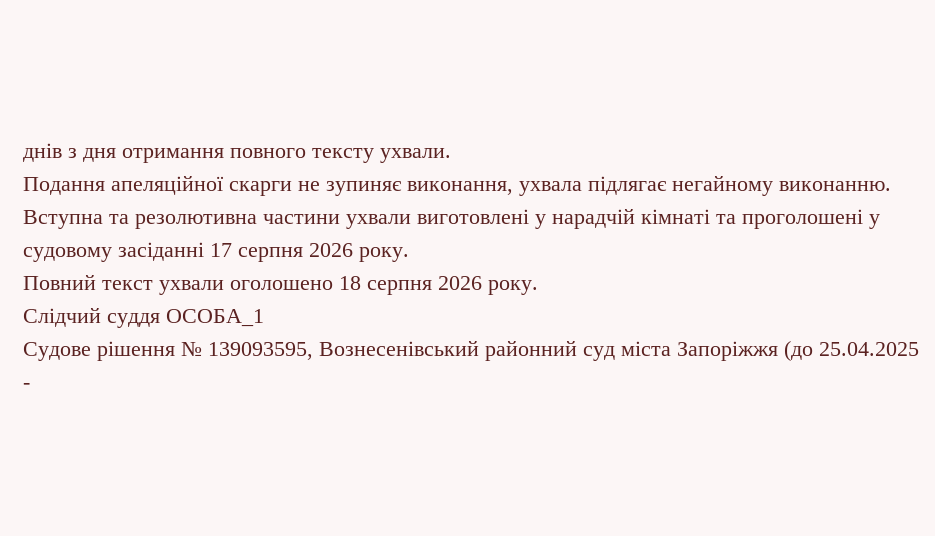днів з дня отримання повного тексту ухвали.
Подання апеляційної скарги не зупиняє виконання, ухвала підлягає негайному виконанню.
Вступна та резолютивна частини ухвали виготовлені у нарадчій кімнаті та проголошені у судовому засіданні 17 серпня 2026 року.
Повний текст ухвали оголошено 18 серпня 2026 року.
Слідчий суддя ОСОБА_1
Судове рішення № 139093595, Вознесенівський районний суд міста Запоріжжя (до 25.04.2025 -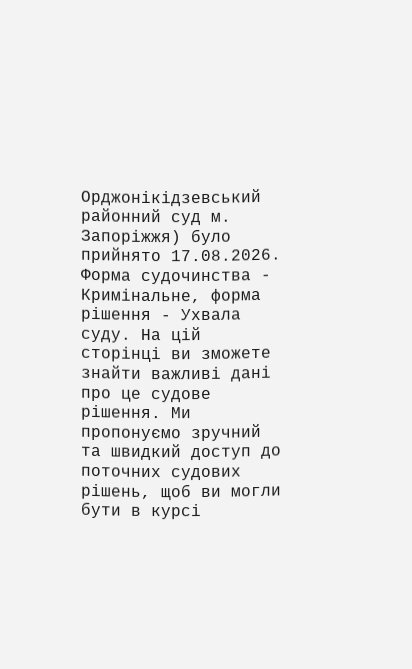Орджонікідзевський районний суд м. Запоріжжя) було прийнято 17.08.2026. Форма судочинства - Кримінальне, форма рішення - Ухвала суду. На цій сторінці ви зможете знайти важливі дані про це судове рішення. Ми пропонуємо зручний та швидкий доступ до поточних судових рішень, щоб ви могли бути в курсі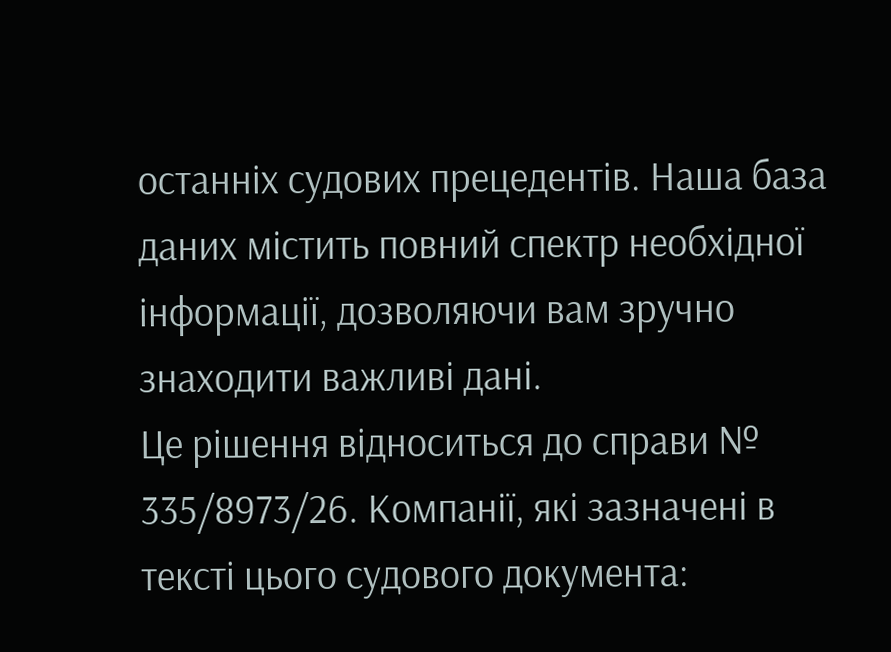останніх судових прецедентів. Наша база даних містить повний спектр необхідної інформації, дозволяючи вам зручно знаходити важливі дані.
Це рішення відноситься до справи № 335/8973/26. Компанії, які зазначені в тексті цього судового документа: